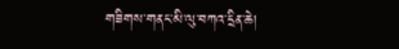གཟིགས་གནང་མི་ལུ་བཀའ་དྲིན་ཆེ།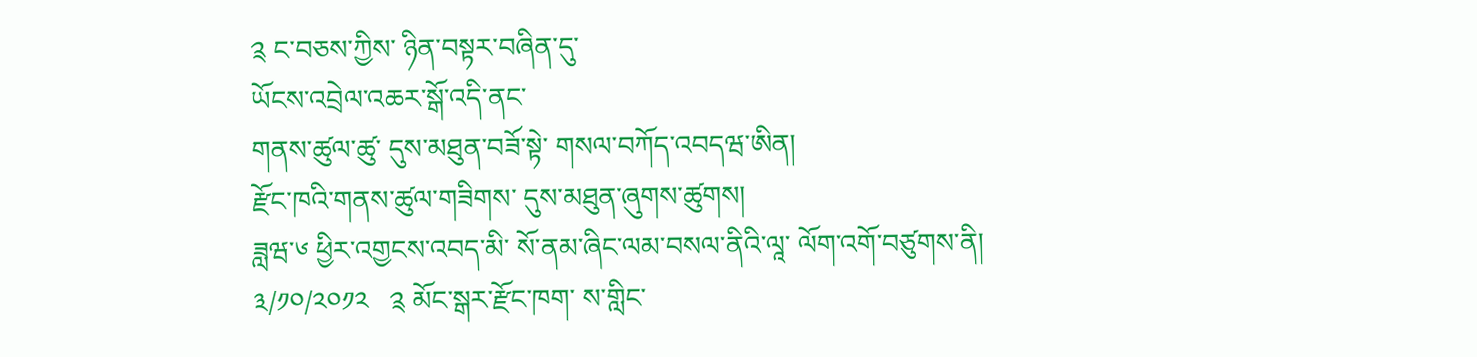༉ ང་བཅས་ཀྱིས་ ཉིན་བསྟར་བཞིན་དུ་
ཡོངས་འབྲེལ་འཆར་སྒོ་འདི་ནང་
གནས་ཚུལ་ཚུ་ དུས་མཐུན་བཟོ་སྟེ་ གསལ་བཀོད་འབདཝ་ཨིན།
རྫོང་ཁའི་གནས་ཚུལ་གཟིགས་ དུས་མཐུན་ཞུགས་ཚུགས།
ཟླཝ་༦ ཕྱིར་འགྱངས་འབད་མི་ སོ་ནམ་ཞིང་ལམ་བསལ་ནིའི་ལཱ་ ལོག་འགོ་བཙུགས་ནི།
༣/༡༠/༢༠༡༢   ༉ མོང་སྒར་རྫོང་ཁག་ ས་གླིང་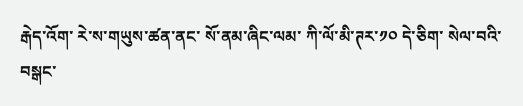རྒེད་འོག་ རེ་ས་གཡུས་ཚན་ནང་ སོ་ནམ་ཞིང་ལམ་ ཀི་ལོ་མི་ཊར་༡༠ དེ་ཅིག་ སེལ་བའི་བསྒང་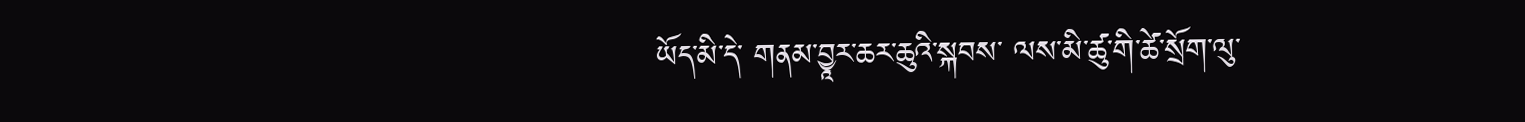ཡོད་མི་དེ་ གནམ་བྱཱར་ཆར་ཆུའི་སྐབས་ ལས་མི་ཚུ་གི་ཚེ་སྲོག་ལུ་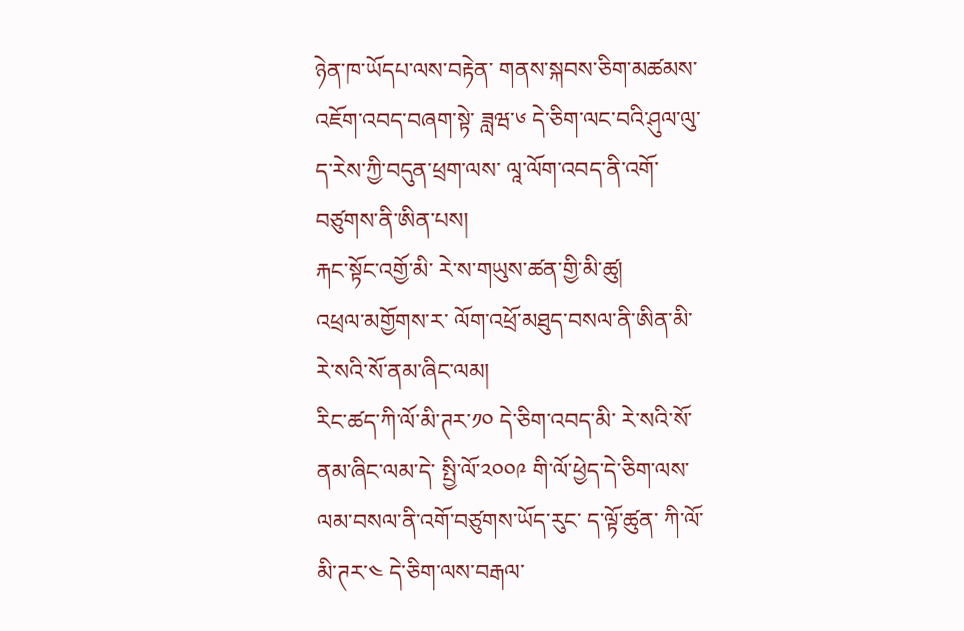ཉེན་ཁ་ཡོདཔ་ལས་བརྟེན་ གནས་སྐབས་ཅིག་མཚམས་འཇོག་འབད་བཞག་སྟེ་ ཟླཝ་༦ དེ་ཅིག་ལང་བའི་ཤུལ་ལུ་ ད་རེས་ཀྱི་བདུན་ཕྲག་ལས་ ལཱ་ལོག་འབད་ནི་འགོ་བཙུགས་ནི་ཨིན་པས།
རྐང་སྟོང་འགྱོ་མི་ རེ་ས་གཡུས་ཚན་གྱི་མི་ཚུ།
འཕྲལ་མགྱོགས་ར་ ལོག་འཕྲོ་མཐུད་བསལ་ནི་ཨིན་མི་ རེ་སའི་སོ་ནམ་ཞིང་ལམ།
རིང་ཚད་ཀི་ལོ་མི་ཊར་༡༠ དེ་ཅིག་འབད་མི་ རེ་སའི་སོ་ནམ་ཞིང་ལམ་དེ་ སྤྱི་ལོ་༢༠༠༩ གི་ལོ་ཕྱེད་དེ་ཅིག་ལས་ ལམ་བསལ་ནི་འགོ་བཙུགས་ཡོད་རུང་ ད་ལྟོ་ཚུན་ ཀི་ལོ་མི་ཊར་༤ དེ་ཅིག་ལས་བརྒལ་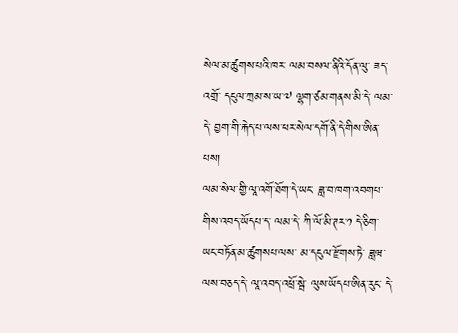སེལ་མ་ཚུགས་པའི་ཁར་ ལམ་བསལ་ནིའི་དོན་ལུ་ ཟད་འགྲོ་ དངུལ་ཀྲམ་ས་ཡ་༧ ལྷག་ཙམ་གནས་མི་དེ་ ལམ་དེ་ བྱག་གི་རྐེད་པ་ལས་ཕར་སེལ་དགོ་ནི་དེ་གིས་ཨིན་པས།
ལམ་སེལ་གྱི་ལཱ་འགོ་ཐོག་དེ་ཡང་ ཟླ་བ་ཁག་འབགཔ་གིས་འབད་ཡོདཔ་ད་ ལམ་དེ་ ཀི་ལོ་མི་ཊར་༡ དེ་ཅིག་ཡང་བཏོན་མ་ཚུགསཔ་ལས་ མ་དངུལ་རྫོགས་ཏེ་ ཟླཝ་ལས་བཅད་དེ་ ལཱ་འབད་འཕྲོ་སྦེ་ ལུས་ཡོདཔ་ཨིན་རུང་ དེ་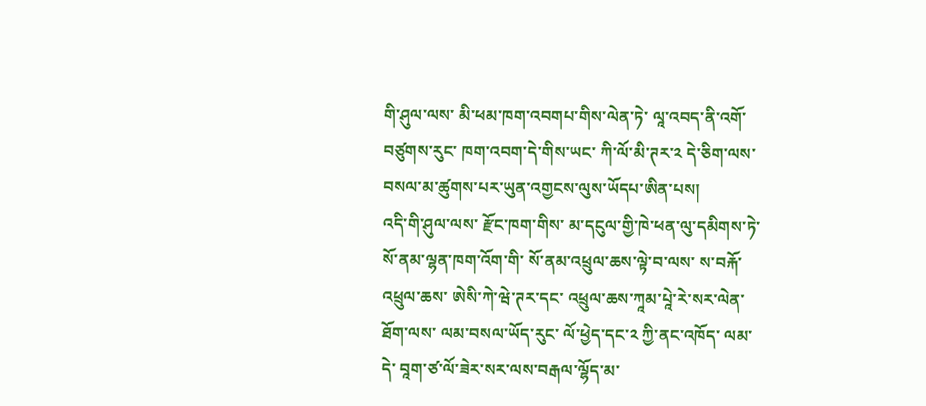གི་ཤུལ་ལས་ མི་ཕམ་ཁག་འབགཔ་གིས་ལེན་ཏེ་ ལཱ་འབད་ནི་འགོ་བཙུགས་རུང་ ཁག་འབག་དེ་གིས་ཡང་ ཀི་ལོ་མི་ཊར་༢ དེ་ཅིག་ལས་བསལ་མ་ཚུགས་པར་ཡུན་འགྱངས་ལུས་ཡོདཔ་ཨིན་པས།
འདི་གི་ཤུལ་ལས་ རྫོང་ཁག་གིས་ མ་དངུལ་གྱི་ཁེ་ཕན་ལུ་དམིགས་ཏེ་ སོ་ནམ་ལྷན་ཁག་འོག་གི་ སོ་ནམ་འཕྲུལ་ཆས་ལྟེ་བ་ལས་ ས་བརྐོ་འཕྲུལ་ཆས་ ཨེསི་ཀེ་ཝེ་ཊར་དང་ འཕྲུལ་ཆས་ཀཱམ་པཱེ་རེ་སར་ལེན་ཐོག་ལས་ ལམ་བསལ་ཡོད་རུང་ ལོ་ཕྱེད་དང་༢ ཀྱི་ནང་འཁོད་ ལམ་དེ་ བཱག་ཙ་ལོ་ཟེར་སར་ལས་བརྒལ་ལྷོད་མ་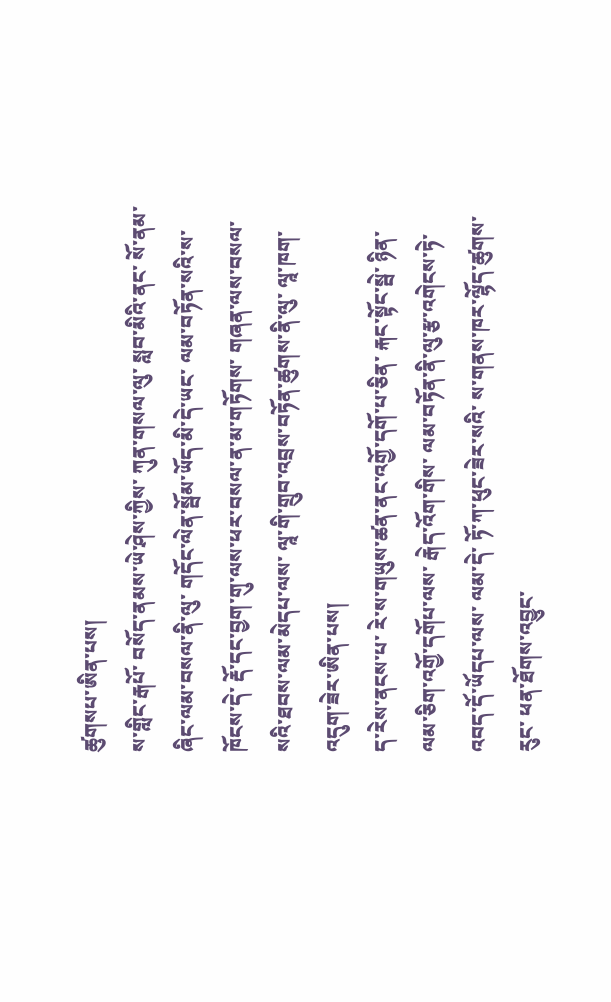ཚུགསཔ་ཨིན་པས།
ས་གླིང་རྒཔོ་ བསོད་ནམས་ཡེ་ཤེས་ཀྱིས་ ཀུན་གསལ་ལུ་ སླབ་མིའི་ནང་ སོ་ནམ་ཞིང་ལམ་བསལ་ནི་ལུ་ གདོང་ལེན་སྦོམ་ཡོད་མི་དེ་ཡང་ ལམ་བཏོན་སའི་ས་ཁོངས་དེ་ རྡོ་དང་བྱག་གུ་ལས་ཕར་བསལ་ན་མ་གཏོགས་ གཞན་ལས་བསལ་སའི་ཐབས་ལམ་མེདཔ་ལས་ ལཱ་གི་གྲུབ་འབྲས་བཏོན་ཚུགས་ནི་ལུ་ ལཱ་ཁག་འདུག་ཟེར་ཨིན་པས།
ད་རེས་ནངས་པ་ རེ་ས་གཡུས་ཚན་ནང་འགྱོ་དགོ་པ་ཅིན་ རྐང་སྟོང་སྦེ་ ཉིན་ལམ་ཅིག་འགྱོ་དགོཔ་ལས་ རྒེད་འོག་གིས་ ལམ་བཏོན་ནི་ལུ་རྩ་འགེངས་ཏེ་འབད་དོ་ཡོདཔ་ལས་ ལམ་དེ་ ཏོ་ཀ་ཕུང་ཟེར་སའི་ ས་གནས་ཁར་ལྷོད་ཚུགས་རུང་ ཕན་ཐོགས་འབྱུང་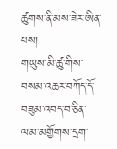ཚུགས་ནི་མས་ཟེར་ཨིན་པས།
གཡུས་མི་ཚུ་གིས་ བསམ་འཆར་བཀོད་དོ་བཟུམ་འབད་བ་ཅིན་ ལམ་མགྱོགས་དྲག་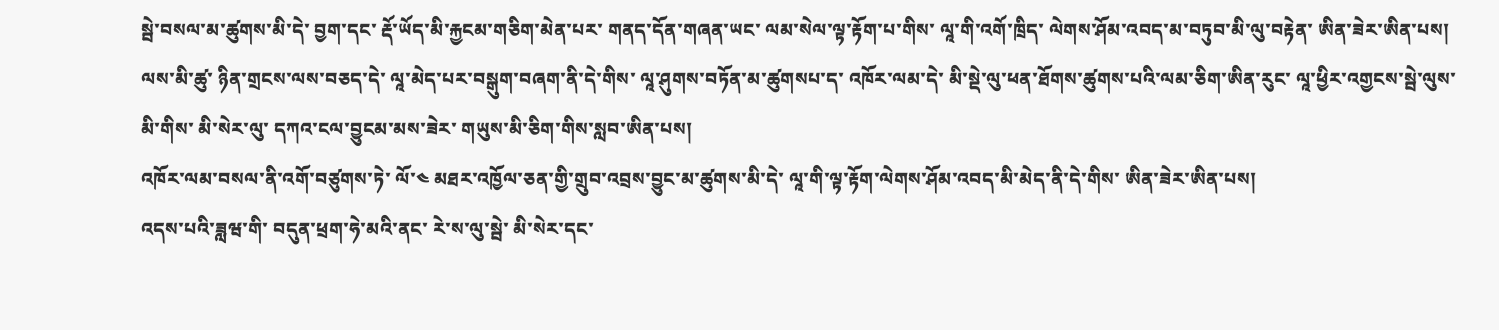སྦེ་བསལ་མ་ཚུགས་མི་དེ་ བྱག་དང་ རྡོ་ཡོད་མི་རྐྱངམ་གཅིག་མེན་པར་ གནད་དོན་གཞན་ཡང་ ལམ་སེལ་ལྟ་རྟོག་པ་གིས་ ལཱ་གི་འགོ་ཁྲིད་ ལེགས་ཤོམ་འབད་མ་བཏུབ་མི་ལུ་བརྟེན་ ཨིན་ཟེར་ཨིན་པས།
ལས་མི་ཚུ་ ཉིན་གྲངས་ལས་བཅད་དེ་ ལཱ་མེད་པར་བསྒུག་བཞག་ནི་དེ་གིས་ ལཱ་ཤུགས་བཏོན་མ་ཚུགསཔ་ད་ འཁོར་ལམ་དེ་ མི་སྡེ་ལུ་ཕན་ཐོགས་ཚུགས་པའི་ལམ་ཅིག་ཨིན་རུང་ ལཱ་ཕྱིར་འགྱངས་སྦེ་ལུས་མི་གིས་ མི་སེར་ལུ་ དཀའ་ངལ་བྱུངམ་མས་ཟེར་ གཡུས་མི་ཅིག་གིས་སླབ་ཨིན་པས།
འཁོར་ལམ་བསལ་ནི་འགོ་བཙུགས་ཏེ་ ལོ་༤ མཐར་འཁྱོལ་ཅན་གྱི་གྲུབ་འབྲས་བྱུང་མ་ཚུགས་མི་དེ་ ལཱ་གི་ལྟ་རྟོག་ལེགས་ཤོམ་འབད་མི་མེད་ནི་དེ་གིས་ ཨིན་ཟེར་ཨིན་པས།
འདས་པའི་ཟླཝ་གི་ བདུན་ཕྲག་ཧེ་མའི་ནང་ རེ་ས་ལུ་སྦེ་ མི་སེར་དང་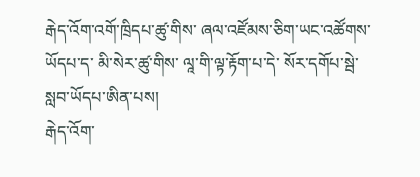རྒེད་འོག་འགོ་ཁྲིདཔ་ཚུ་གིས་ ཞལ་འཛོམས་ཅིག་ཡང་འཚོགས་ཡོདཔ་ད་ མི་སེར་ཚུ་གིས་ ལཱ་གི་ལྟ་རྟོག་པ་དེ་ སོར་དགོཔ་སྦེ་ སླབ་ཡོདཔ་ཨིན་པས།
རྒེད་འོག་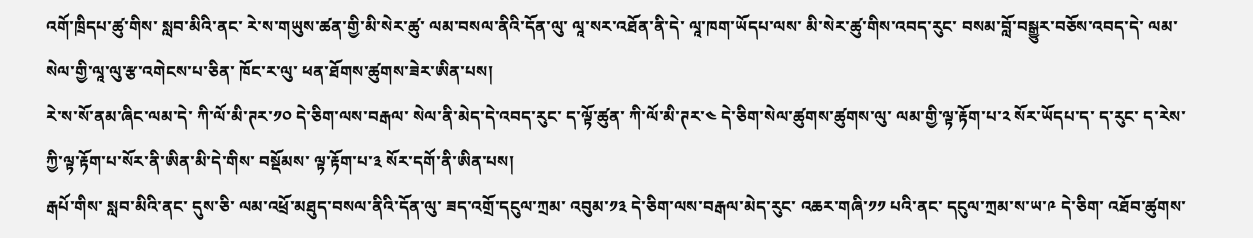འགོ་ཁྲིདཔ་ཚུ་གིས་ སླབ་མིའི་ནང་ རེ་ས་གཡུས་ཚན་གྱི་མི་སེར་ཚུ་ ལམ་བསལ་ནིའི་དོན་ལུ་ ལཱ་སར་འཐོན་ནི་དེ་ ལཱ་ཁག་ཡོདཔ་ལས་ མི་སེར་ཚུ་གིས་འབད་རུང་ བསམ་བློ་བསྒྱུར་བཅོས་འབད་དེ་ ལམ་སེལ་གྱི་ལཱ་ལུ་རྩ་འགེངས་པ་ཅིན་ ཁོང་ར་ལུ་ ཕན་ཐོགས་ཚུགས་ཟེར་ཨིན་པས།
རེ་ས་སོ་ནམ་ཞིང་ལམ་དེ་ ཀི་ལོ་མི་ཊར་༡༠ དེ་ཅིག་ལས་བརྒལ་ སེལ་ནི་མེད་དེ་འབད་རུང་ ད་ལྟོ་ཚུན་ ཀི་ལོ་མི་ཊར་༤ དེ་ཅིག་སེལ་ཚུགས་ཚུགས་ལུ་ ལམ་གྱི་ལྟ་རྟོག་པ་༢ སོར་ཡོདཔ་ད་ ད་རུང་ ད་རེས་ཀྱི་ལྟ་རྟོག་པ་སོར་ནི་ཨིན་མི་དེ་གིས་ བསྡོམས་ ལྟ་རྟོག་པ་༣ སོར་དགོ་ནི་ཨིན་པས།
རྒཔོ་གིས་ སླབ་མིའི་ནང་ དུས་ཅི་ ལམ་འཕྲོ་མཐུད་བསལ་ནིའི་དོན་ལུ་ ཟད་འགྲོ་དངུལ་ཀྲམ་ འབུམ་༡༣ དེ་ཅིག་ལས་བརྒལ་མེད་རུང་ འཆར་གཞི་༡༡ པའི་ནང་ དངུལ་ཀྲམ་ས་ཡ་༩ དེ་ཅིག་ འཐོབ་ཚུགས་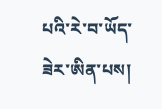པའི་རེ་བ་ཡོད་ཟེར་ཨིན་པས།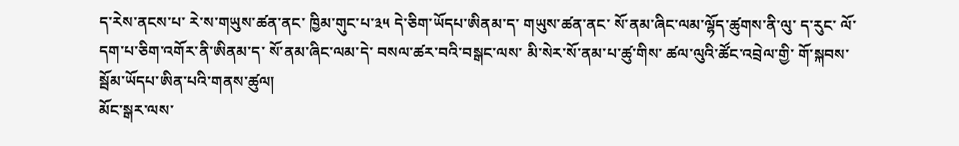ད་རེས་ནངས་པ་ རེ་ས་གཡུས་ཚན་ནང་ ཁྱིམ་གུང་པ་༣༥ དེ་ཅིག་ཡོདཔ་ཨིནམ་ད་ གཡུས་ཚན་ནང་ སོ་ནམ་ཞིང་ལམ་ལྷོད་ཚུགས་ནི་ལུ་ ད་རུང་ ལོ་དག་པ་ཅིག་འགོར་ནི་ཨིནམ་ད་ སོ་ནམ་ཞིང་ལམ་དེ་ བསལ་ཚར་བའི་བསྒང་ལས་ མི་སེར་སོ་ནམ་པ་ཚུ་གིས་ ཚལ་ལུའི་ཚོང་འབྲེལ་གྱི་ གོ་སྐབས་སྦོམ་ཡོདཔ་ཨིན་པའི་གནས་ཚུལ།
མོང་སྒར་ལས་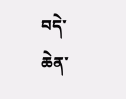བདེ་ཆེན་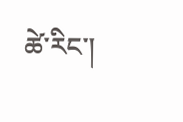ཚེ་རིང་།